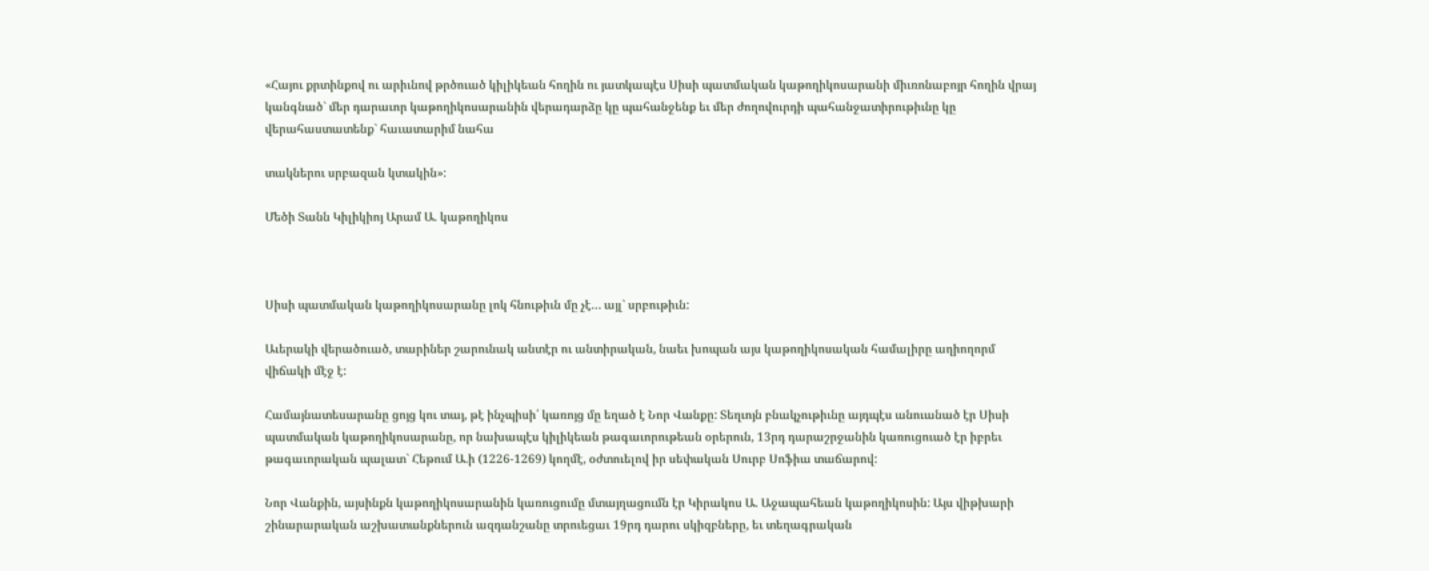«Հայու քրտինքով ու արիւնով թրծուած կիլիկեան հողին ու յատկապէս Սիսի պատմական կաթողիկոսարանի միւռոնաբոյր հողին վրայ կանգնած` մեր դարաւոր կաթողիկոսարանին վերադարձը կը պահանջենք եւ մեր ժողովուրդի պահանջատիրութիւնը կը վերահաստատենք` հաւատարիմ նահա

տակներու սրբազան կտակին»:

Մեծի Տանն Կիլիկիոյ Արամ Ա. կաթողիկոս



Սիսի պատմական կաթողիկոսարանը լոկ հնութիւն մը չէ… այլ` սրբութիւն:

Աւերակի վերածուած, տարիներ շարունակ անտէր ու անտիրական, նաեւ խոպան այս կաթողիկոսական համալիրը աղիողորմ վիճակի մէջ է:

Համայնատեսարանը ցոյց կու տայ, թէ ինչպիսի՛ կառոյց մը եղած է Նոր Վանքը: Տեղւոյն բնակչութիւնը այդպէս անուանած էր Սիսի պատմական կաթողիկոսարանը, որ նախապէս կիլիկեան թագաւորութեան օրերուն, 13րդ դարաշրջանին կառուցուած էր իբրեւ թագաւորական պալատ` Հեթում Ա.ի (1226-1269) կողմէ, օժտուելով իր սեփական Սուրբ Սոֆիա տաճարով:

Նոր Վանքին, այսինքն կաթողիկոսարանին կառուցումը մտայղացումն էր Կիրակոս Ա. Աջապահեան կաթողիկոսին: Այս վիթխարի շինարարական աշխատանքներուն ազդանշանը տրուեցաւ 19րդ դարու սկիզբները, եւ տեղագրական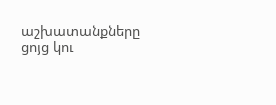աշխատանքները ցոյց կու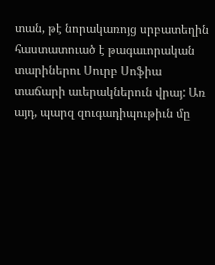տան, թէ նորակառոյց սրբատեղին հաստատուած է թագաւորական տարիներու Սուրբ Սոֆիա տաճարի աւերակներուն վրայ: Առ այդ, պարզ զուգադիպութիւն մը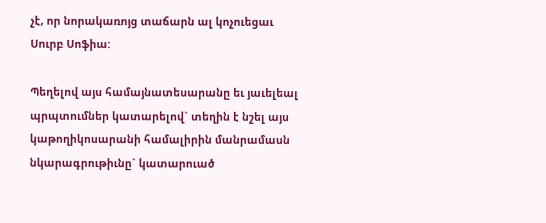չէ, որ նորակառոյց տաճարն ալ կոչուեցաւ Սուրբ Սոֆիա:

Պեղելով այս համայնատեսարանը եւ յաւելեալ պրպտումներ կատարելով` տեղին է նշել այս կաթողիկոսարանի համալիրին մանրամասն նկարագրութիւնը` կատարուած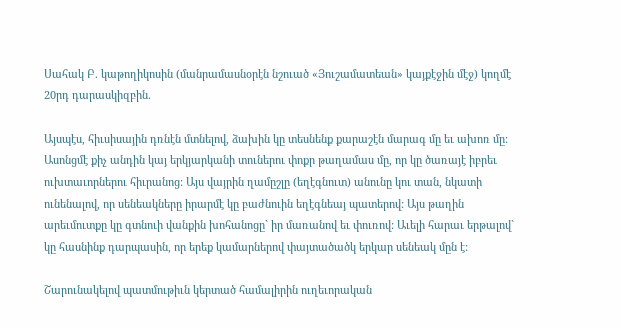Սահակ Բ. կաթողիկոսին (մանրամասնօրէն նշուած «Յուշամատեան» կայքէջին մէջ) կողմէ 20րդ դարասկիզբին.

Այսպէս, հիւսիսային դռնէն մտնելով, ձախին կը տեսնենք քարաշէն մարագ մը եւ ախոռ մը: Ասոնցմէ քիչ անդին կայ երկյարկանի տուներու փոքր թաղամաս մը, որ կը ծառայէ իբրեւ ուխտաւորներու հիւրանոց: Այս վայրին ղամըշլը (եղէգնուտ) անունը կու տան, նկատի ունենալով, որ սենեակները իրարմէ կը բաժնուին եղէգնեայ պատերով: Այս թաղին արեւմուտքը կը գտնուի վանքին խոհանոցը` իր մառանով եւ փուռով: Աւելի հարաւ երթալով` կը հասնինք դարպասին, որ երեք կամարներով փայտածածկ երկար սենեակ մըն է:

Շարունակելով պատմութիւն կերտած համալիրին ուղեւորական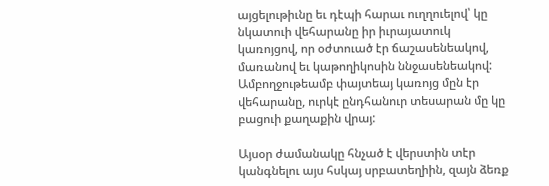այցելութիւնը եւ դէպի հարաւ ուղղուելով՝ կը նկատուի վեհարանը իր իւրայատուկ կառոյցով, որ օժտուած էր ճաշասենեակով, մառանով եւ կաթողիկոսին ննջասենեակով: Ամբողջութեամբ փայտեայ կառոյց մըն էր վեհարանը, ուրկէ ընդհանուր տեսարան մը կը բացուի քաղաքին վրայ:

Այսօր ժամանակը հնչած է վերստին տէր կանգնելու այս հսկայ սրբատեղիին, զայն ձեռք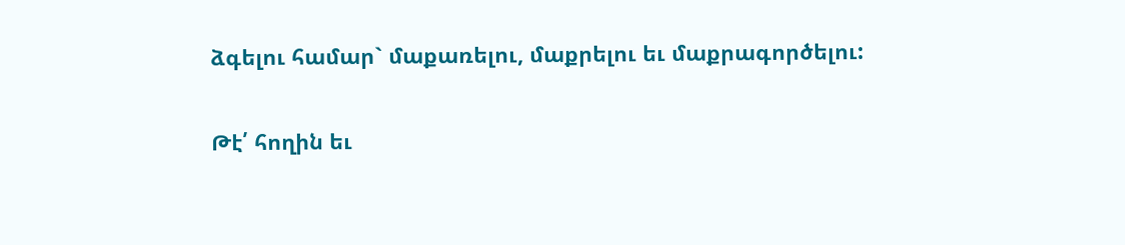ձգելու համար` մաքառելու, մաքրելու եւ մաքրագործելու:

Թէ՛ հողին եւ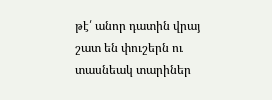թէ՛ անոր դատին վրայ շատ են փուշերն ու տասնեակ տարիներ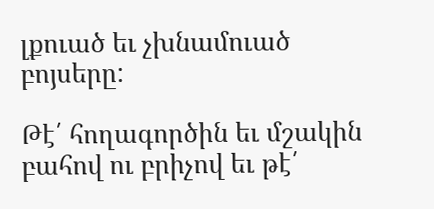լքուած եւ չխնամուած բոյսերը:

Թէ՛ հողագործին եւ մշակին բահով ու բրիչով եւ թէ՛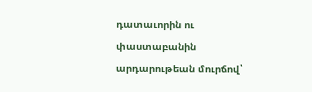դատաւորին ու փաստաբանին արդարութեան մուրճով՝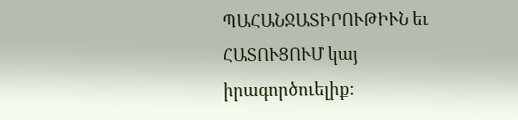ՊԱՀԱՆՋԱՏԻՐՈՒԹԻՒՆ եւ ՀԱՏՈՒՑՈՒՄ կայ իրագործուելիք: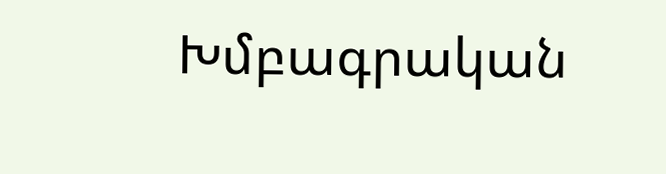Խմբագրական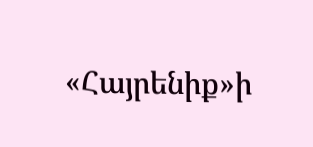«Հայրենիք»ի